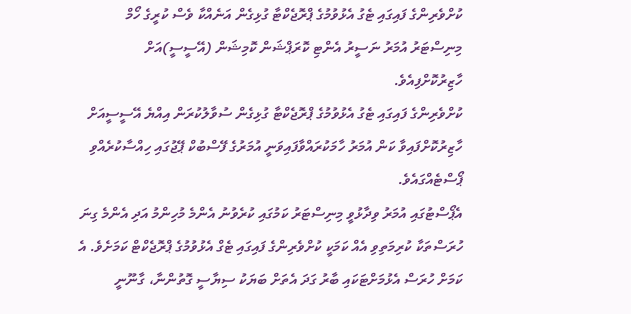ކުށްވެރިންގެ ފައިގައި ޓެގު އެޅުވުމުގެ ޕްރޮޖެކްޓާ ގުޅިގެން އަނެއްކާ ވެސް ކުރީގެ ހޯމް މިނިސްޓަރު އުމަރު ނަސީރު އެންޓި ކޮރަޕްޝަން ކޮމިޝަން (އޭސީސީ)އަށް ހާޒިރުކޮށްފިއެވެ.
ކުށްވެރިންގެ ފައިގައި ޓެގު އެޅުވުމުގެ ޕްރޮޖެކްޓާ ގުޅިގެން ސުވާލުކުރަން އިއްޔެ އޭސީސީއަށް ހާޒިރުކޮށްފައިވާ ކަން އުމަރު ހާމަކުރައްވާފައިވަނީ އުމަރުގެ ފޭސްބުކް ޕޭޖުގައި ހިއްސާކުރެއްވި ޕޯސްޓެއްގައެވެ.
އެޕޯސްޓުގައި އުމަރު ވިދާޅުވީ މިނިސްޓަރު ކަމުގައި ކުރެވުނު އެންމެ މުހިންމު އަދި އެންމެ ގިނަ ހުރަސްތަކާ ކުރިމަތިވި އެއް ކަމަކީ ކުށްވެރިންގެ ފައިގައި ޓެގް އެޅުވުމުގެ ޕްރޮޖެކްޓް ކަމަށެވެ. އެ ކަމަށް ހުރަސް އެޅުމަށްޓަކައި ބާރު ގަދަ އެތަށް ބަޔަކު ސިޔާސީ ގޮތުންނާ، ގާނޫނީ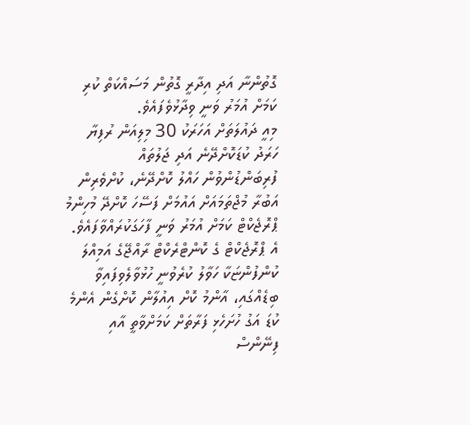ގޮތުންނާ އަދި އިދާރީ ގޮތުން މަސައްކަތް ކުރި ކަމަށް އުމަރު ވަނީ ވިދާޅުވެފައެވެ.
މިއީ ދައުލަތަށް އަހަރަކު 30 މިލިއަން ރުފިޔާ ހަރަދު ކުޑަކޮށްދޭނެ އަދި ޖަލުތައް ފުރިބަންޑުންވުން ހައްލު ކޮށްދޭނެ، ކުށްވެރިން އަބުރާ މުޖްތަމައަށް އައުމަށް ފަސޭހަ ކޮށްދޭ މުހިންމު ޕްރޮޖެކްޓް ކަމަށް އުމަރު ވަނީ ފާހަގަކުރައްވާފައެވެ.
އެ ޕްރޮޖެކްޓް ގެ ކޮންޓްރެކްޓް ރާއްޖޭގެ އަމިއްލަ ކުންފުންޏަކާ ހަވާލު ކުރެވުނީ ހުޅުވާލެވިފައިވާ ބިޑެއްގައި، އާންމު ކޮށް އިއުލާން ކޮށްގެން އެންމެ ކުޑަ އަގު ހުށަހެޅި ފަރާތަށް ކަމަށްވާތީ އާއި ފިނޭންސް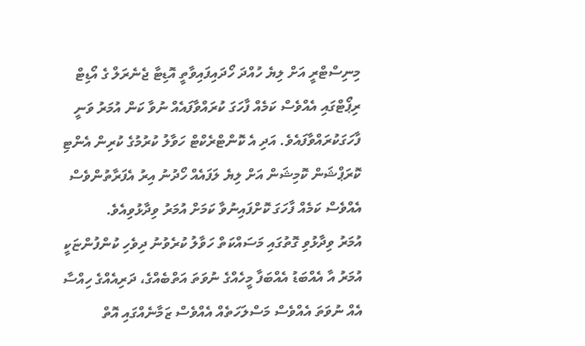މިނިސްޓްރީ އަށް ލިޔެ ހުއްދަ ހޯދައިފައިވާތީ އޮޑިޓާ ޖެނެރަލް ގެ އޯޑިޓް ރިޕޯޓްގައި އެއްވެސް ކަމެއް ފާހަގަ ކުރައްވާފައެއް ނުވާ ކަން އުމަރު ވަނީ ފާހަގަކުރައްވާފައެވެ. އަދި އެ ކޮންޓްރެކްޓް ހަވާލު ކުރުމުގެ ކުރިން އެންޓި ކޮރަޕްޝަން ކޮމިޝަން އަށް ލިޔެ ލަފައެއް ހޯދުނު އިރު އެފަރާތުންވެސް އެއްވެސް ކަމެއް ފާހަގަ ކޮށްފައިނުވާ ކަމަށް އުމަރު ވިދާޅުވިއެވެ.
އުމަރު ވިދާޅުވި ގޮތުގައި މަސައްކަތް ހަވާލު ކުރެވުނު ދިވެހި ކުންފުންޏަކީ އުމަރު އާ އެއްބަޑު އެއްބަފާ މީހެއްގެ ނުވަތަ އަތްބެއްގެ، ދަރިއެއްގެ ހިއްސާ އެއް ނުވަތަ އެއްވެސް މަސްލަހަތެއް އެއްވެސް ޒަމާނެއްގައި އޮތް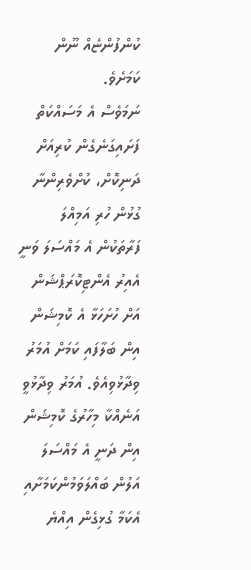ކުންފުންޏެއް ނޫން ކަމަށެވެ.
ނަމަވެސް އެ މަސައްކަތް ފަށައިގަނެގެން ކުރިއަށް ދަނިކޮށް، ކުށްވެރިންނާ ގުޅުން ހުރި އަމިއްލަ ފަރާތަކުން އެ މައްސަލަ ވަނީ އެއިރު އެންޓިކޮރަޕްޝަން އަށް ހުށަހަޅާ އެ ކޮމިޝަން އިން ބަލާފައި ކަމަށް އުމަރު ވިދާޅުވިއެވެ. އުމަރު ވިދާޅުވީ އަނެއްކާ މިހާރުގެ ކޮމިޝަން އިން ދަނީ އެ މައްސަލަ އަލުން ބައްލަވަމުންކަމަށާއި އެކަމާ ގުޅިގެން އިއްޔެ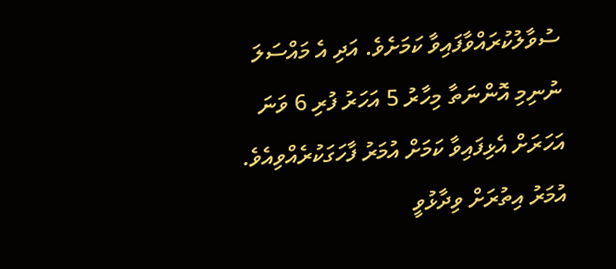ސުވާލުކުރައްވާފައިވާ ކަމަށެވެ. އަދި އެ މައްސަލަ ނުނިމި އޮންނަތާ މިހާރު 5 އަހަރު ފުރި 6 ވަނަ އަހަރަށް އެޅިފައިވާ ކަމަށް އުމަރު ފާހަގަކުރެއްވިއެވެ.
އުމަރު އިތުރަށް ވިދާޅުވީ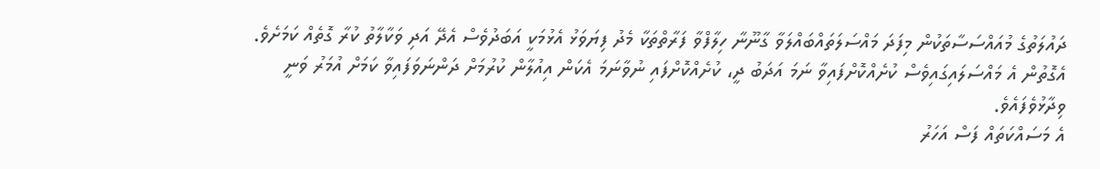ދައުލަތުގެ މުއައްސަސާތަކުން މިފަދަ މައްސަލަތައްބައްލަވާ ގާނޫނާ ހިލާފްވާ ފަރާތްތަކާ މެދު ފިޔަވަޅު އެޅުމަކީ އަބަދުވެސް އެދޭ އަދި ވަކާލާތު ކުރާ ގޮތެއް ކަމަށެވެ. އެގޮތުން އެ މައްސަލައިގައިވެސް ކުށެއްކޮށްފައިވާ ނަމަ އަދަބު ދީ، ކުށެއްކޮށްފައި ނުވާނަމަ އެކަން އިއުލާން ކުރުމަށް ދަންނަވަފައިވާ ކަމަށް އުމަރު ވަނީ ވިދާޅުވެފައެވެ.
އެ މަސައްކަތައް ފަސް އަހަރު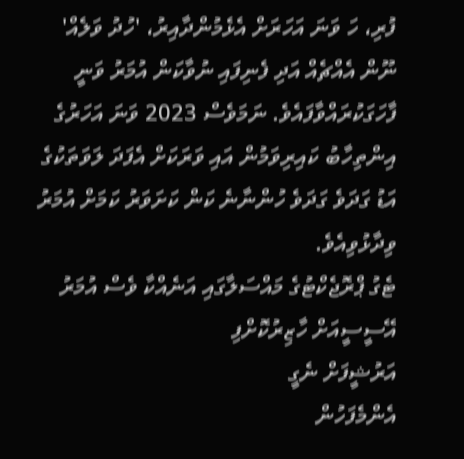ފުރި، ހަ ވަނަ އަހަރަށް އެޅެމުންދާއިރު، 'ހުދު ވަލެއް' ނޫން އެއްޗެއް އަދި ފެނިފައި ނުވާކަން އުމަރު ވަނީ ފާހަގަކުރައްވާފައެވެ. ނަމަވެސް 2023 ވަނަ އަހަރުގެ އިންތިހާބު ކައިރިވަމުން އައި ވަރަކަށް އެފަދަ ލަވަތަކުގެ އަޑު ގަދަވެ ގަދަވެ ހުންނާނެ ކަން ކަށަވަރު ކަމަށް އުމަރު ވިދާޅުވިއެވެ.
ޓެގު ޕްރޮޖެކްޓުގެ މައްސަލާގައި އަނެއްކާ ވެސް އުމަރު އޭސީސީއަށް ހާޒިރުކޮށްފި
އަރުޝީފަށް ނެގީ
އެންމެފަހުން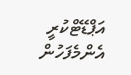އަޕްޑޭޓްކުރީ
އެންމެފަހުން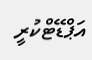އަޕްޑޭޓްކުރީ